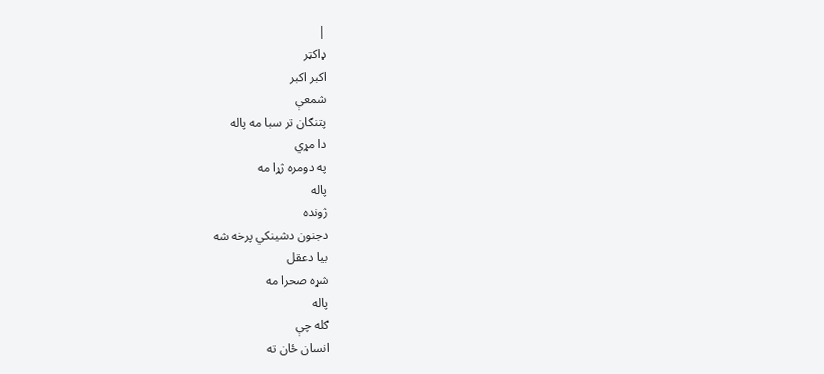|
ډاکټر
اکبر اکبر
شمعې
پتنګان تر سبا مه پاله
دا مړي
په دومره ژړا مه
پاله
ژونده
دجنون دشینکي پرخه شه
بیا دعقل
شړه صحرا مه
پاله
ګله چې
انسان ځان ته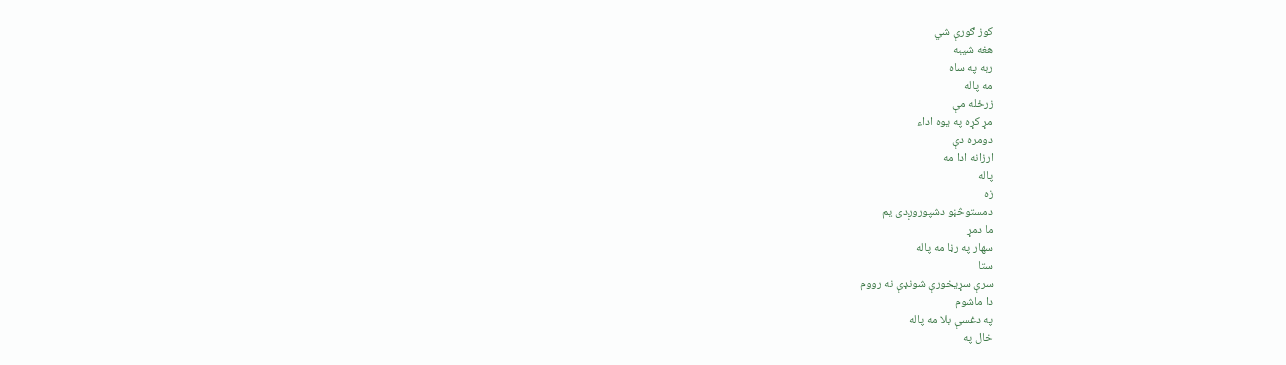کوز ګورې شي
هغه شیبه
ربه په ساه
مه پاله
زرځله مې
مړ کړه په یوه اداء
دومره دې
ارزانه ادا مه
پاله
زه
دمستوڅڼو دشپوروږدی یم
ما دمړ
سهار په رڼا مه پاله
ستا
سرې سړیخورې شونډې نه رووم
دا ماشوم
په دغسې بلا مه پاله
خال په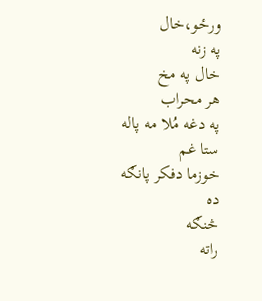ورځو،خال
په زنه
خال په مخ
هر محراب
په دغه مُلا مه پاله
ستا غم
خوزما دفکر پانګه
ده
څنګه
راته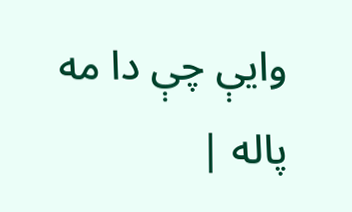وایې چې دا مه پاله |